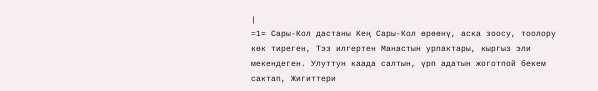|
=1= Сары-Кол дастаны Кең Сары-Кол өрөөнү, аска зоосу, тоолору көк тиреген, Тэз илгертен Манастын урпактары, кыргыз эли мекендеген. Улуттун каада салтын, үрп адатын жоготпой бекем сактап, Жигиттери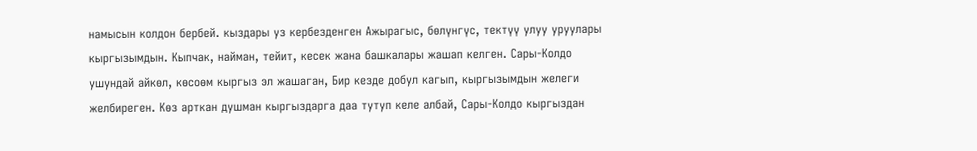намысын колдон бербей. кыздары уз кербезденген Ажырагыс, бөлүнгүс, тектүү улуу уруулары кыргызымдын. Кыпчак, найман, тейит, кесек жана башкалары жашап келген. Сары-Колдо ушундай айкөл, көсоөм кыргыз эл жашаган, Бир кезде добул кагып, кыргызымдын желеги желбиреген. Көз арткан душман кыргыздарга даа тутуп келе албай, Сары-Колдо кыргыздан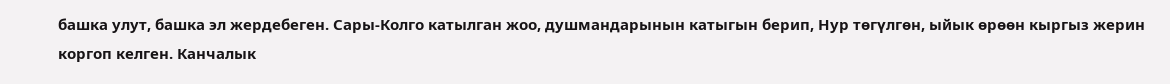башка улут, башка эл жердебеген. Сары-Колго катылган жоо, душмандарынын катыгын берип, Нур төгүлгөн, ыйык өрөөн кыргыз жерин коргоп келген. Канчалык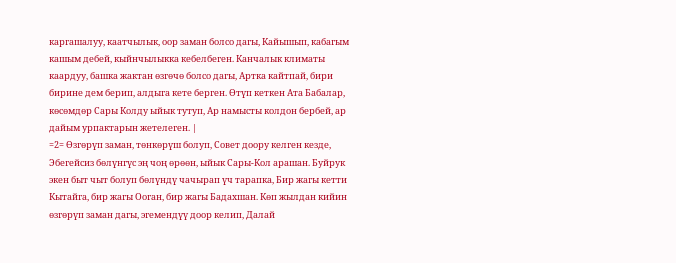каргашалуу, каатчылык, оор заман болсо дагы, Кайышып, кабагым кашым дебей, кыйнчылыкка кебелбеген. Канчалык климаты каардуу, башка жактан өзгөчө болсо дагы, Артка кайтпай, бири бирине дем берип, алдыга кете берген. Өтүп кеткен Ата Бабалар, көсөмдөр Сары Колду ыйык тутуп, Ар намысты колдон бербей, ар дайым урпактарын жетелеген. |
=2= Өзгөрүп заман, төнкөрүш болуп, Совет доору келген кезде, Эбегейсиз бөлүнгүс эң чоң өрөөн, ыйык Сары-Кол арашан. Буйрук экен быт чыт болуп бөлүндү чачырап үч тарапка, Бир жагы кетти Кытайга, бир жагы Ооган, бир жагы Бадахшан. Көп жылдан кийин өзгөрүп заман дагы, эгемендүү доор келип, Далай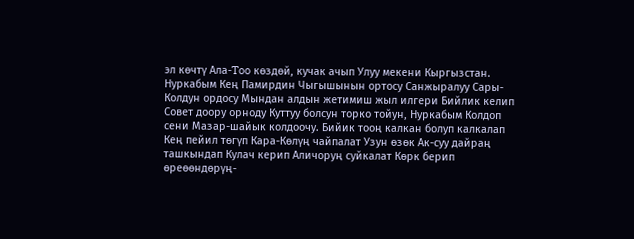эл көчтү Ала-Too көздөй, кучак ачып Улуу мекени Кыргызстан. Нуркабым Кең Памирдин Чыгышынын ортосу Санжыралуу Сары-Колдун ордосу Мындан алдын жетимиш жыл илгери Бийлик келип Совет доору орноду Куттуу болсун торко тойун, Нуркабым Колдоп сени Мазар-шайык колдоочу. Бийик тооң калкан болуп калкалап Кең пейил төгүп Кара-Көлүң чайпалат Узун өзөк Ак-суу дайраң ташкындап Кулач керип Аличоруң суйкалат Көрк берип өреөөндөрүң-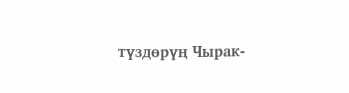түздөрүң Чырак-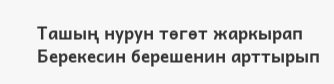Ташың нурун төгөт жаркырап Берекесин берешенин арттырып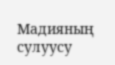Мадияның сулуусу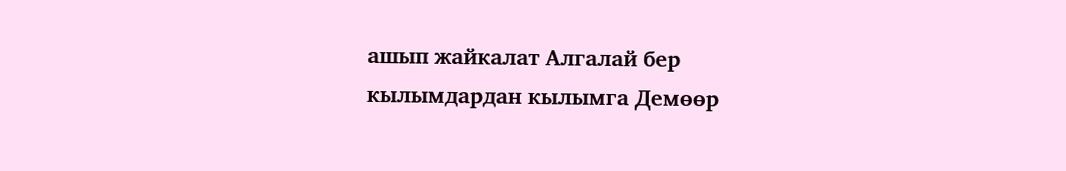ашып жайкалат Алгалай бер кылымдардан кылымга Демөөр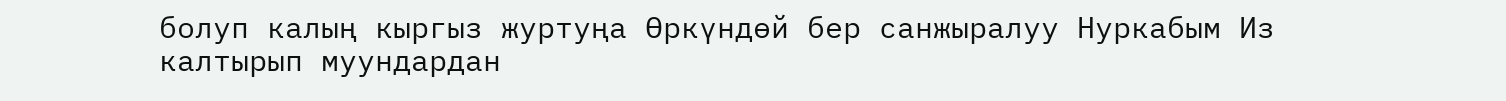болуп калың кыргыз журтуңа Өркүндөй бер санжыралуу Нуркабым Из калтырып муундардан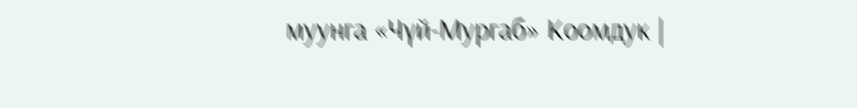муунга «Чүй-Мургаб» Коомдук |